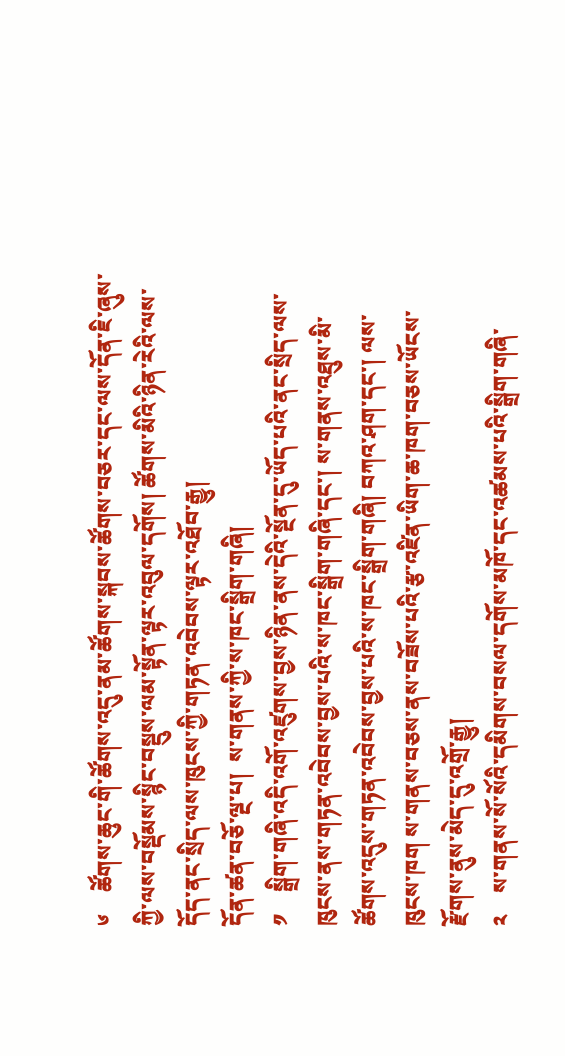༦    ཚོགས་ཆུང་གི་ཚོགས་འདུ་ནམ་ཚོགས་སྐབས་ཚོགས་བཅར་དང་ལས་དོན་ཇི་ཞུས་ཀྱི་ལས་བསྡོམས་སྙིང་བསྡུས་ལམ་སྟོན་ལྟར་འབུལ་དགོས། ཚོགས་མིའི་ཉིན་རེའི་ལས་དོད་ནང་སྲིད་ལས་ཁུངས་ཀྱི་གཏན་འབེབས་ལྟར་འཐོབ་རྒྱུ།
དོན་ཚན་བཅོ་ལྔ་པ།  ས་གནས་ཀྱི་ས་ཁང་སྒྲིག་གཞི།
༡    སྒྲིག་གཞི་འདི་འགོ་འཛུགས་བྱས་ཉིན་ནས་དེའི་སྔོན་དུ་ཡོད་པའི་ནང་སྲིད་ལས་ཁུངས་ནས་གཏན་འབེབས་བྱས་པའི་ས་ཁང་སྒྲིག་གཞི་དང་། ས་གནས་འཐུས་མི་ཚོགས་འདུས་གཏན་འབེབས་བྱས་པའི་ས་ཁང་སྒྲིག་གཞི། བཀའ་ཤག་དང་། ལས་ཁུངས་ཁག ས་གནས་བཅས་ནས་བཟོས་པའི་རྩ་འཛིན་ཡིག་ཆ་ཁག་བཅས་ཡོངས་རྫོགས་ནུས་མེད་དུ་འགྲོ་རྒྱུ།
༢    ས་གནས་སོ་སོའི་དམིགས་བསལ་དགོས་མཁོ་དང་འཚམས་པའི་སྒྲིག་གཞི་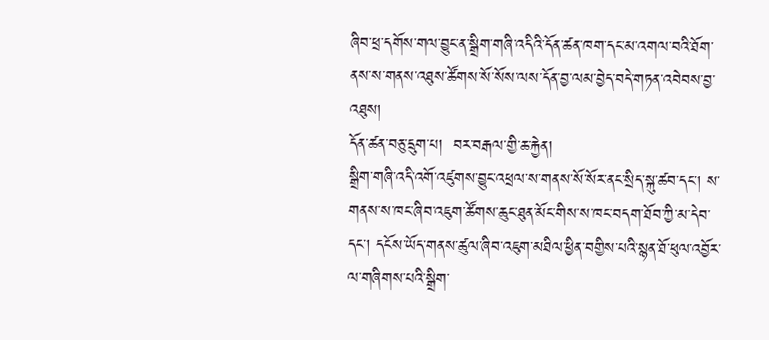ཞིབ་ཕྲ་དགོས་གལ་བྱུང་ན་སྒྲིག་གཞི་འདིའི་དོན་ཚན་ཁག་དང་མ་འགལ་བའི་ཐོག་ནས་ས་གནས་འཐུས་ཚོགས་སོ་སོས་ལས་དོན་བྱ་ལམ་བྱེད་བདེ་གཏན་འབེབས་བྱ་འཐུས།
དོན་ཚན་བཅུ་དྲུག་པ།  བར་བརྒལ་གྱི་ཆ་རྐྱེན།
སྒྲིག་གཞི་འདི་འགོ་འཛུགས་བྱུང་འཕྲལ་ས་གནས་སོ་སོར་ནང་སྲིད་སྐུ་ཚབ་དང་། ས་གནས་ས་ཁང་ཞིབ་འཇུག་ཚོགས་ཆུང་ཐུན་མོང་གིས་ས་ཁང་བདག་ཐོབ་ཀྱི་མ་དེབ་དང་། དངོས་ཡོད་གནས་ཚུལ་ཞིབ་འཇུག་མཐིལ་ཕྱིན་བགྱིས་པའི་སྙན་ཐོ་ཕུལ་འབྱོར་ལ་གཞིགས་པའི་སྒྲིག་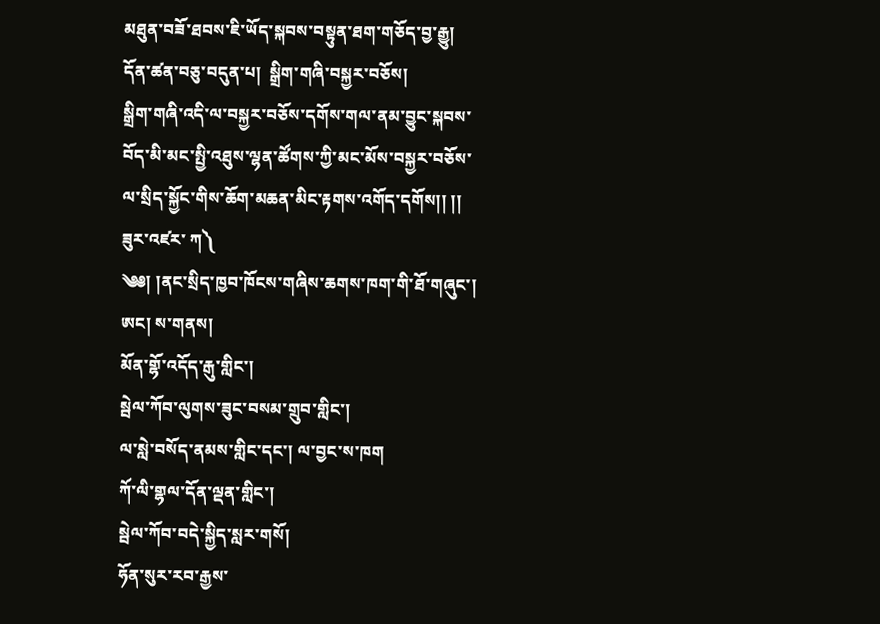མཐུན་བཟོ་ཐབས་ཇི་ཡོད་སྐབས་བསྟུན་ཐག་གཅོད་བྱ་རྒྱུ།
དོན་ཚན་བཅུ་བདུན་པ།  སྒྲིག་གཞི་བསྐྱར་བཅོས།
སྒྲིག་གཞི་འདི་ལ་བསྐྱར་བཅོས་དགོས་གལ་ནམ་བྱུང་སྐབས་བོད་མི་མང་སྤྱི་འཐུས་ལྷན་ཚོགས་ཀྱི་མང་མོས་བསྐྱར་བཅོས་ལ་སྲིད་སྐྱོང་གིས་ཆོག་མཆན་མིང་རྟགས་འགོད་དགོས།། །།
ཟུར་འཛར་ ཀ༽
༄༅། །ནང་སྲིད་ཁྱབ་ཁོངས་གཞིས་ཆགས་ཁག་གི་ཐོ་གཞུང་།
ཨང། ས་གནས།
མོན་གྷོ་འདོད་རྒུ་གླིང་།
སྦེལ་ཀོབ་ལུགས་ཟུང་བསམ་གྲུབ་གླིང་།
ལ་སླེ་བསོད་ནམས་གླིང་དང་། ལ་བྱང་ས་ཁག
ཀོ་ལི་གྷལ་དོན་ལྡན་གླིང་།
སྦེལ་ཀོབ་བདེ་སྐྱིད་སླར་གསོ།
ཧོན་སུར་རབ་རྒྱས་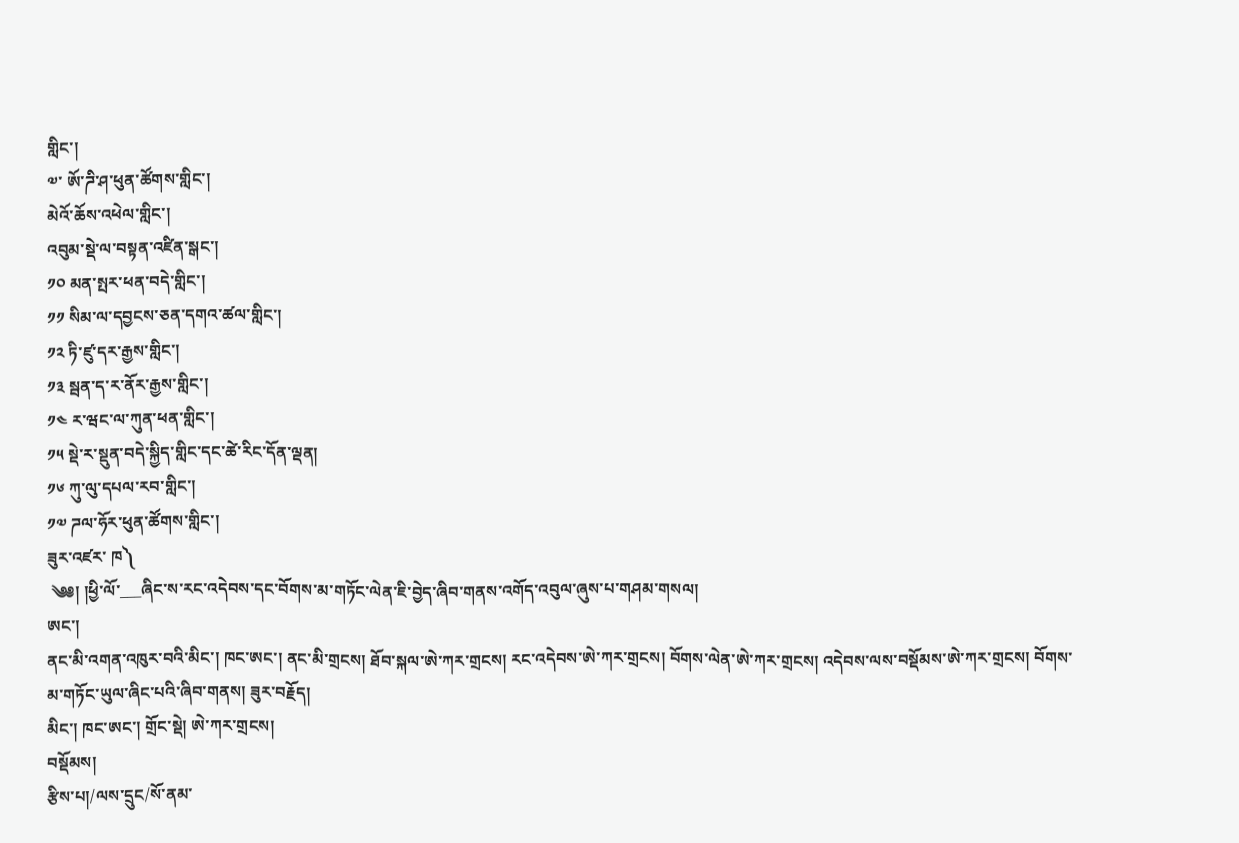གླིང་།
༧་ ཨོ་ཌི་ཤ་ཕུན་ཚོགས་གླིང་།
མེའོ་ཆོས་འཕེལ་གླིང་།
འབུམ་སྡེ་ལ་བསྟན་འཛིན་སྒང་།
༡༠ མན་སྤར་ཕན་བདེ་གླིང་།
༡༡ སིམ་ལ་དབྱངས་ཅན་དགའ་ཚལ་གླིང་།
༡༢ ཏི་ཛུ་དར་རྒྱས་གླིང་།
༡༣ སྦན་ད་ར་ནོར་རྒྱས་གླིང་།
༡༤ ར་ཝང་ལ་ཀུན་ཕན་གླིང་།
༡༥ སྡེ་ར་སྡུན་བདེ་སྐྱིད་གླིང་དང་ཚེ་རིང་དོན་ལྡན།
༡༦ ཀུ་ལུ་དཔལ་རབ་གླིང་།
༡༧ ཌལ་ཧོར་ཕུན་ཚོགས་གླིང་།
ཟུར་འཛར་ ཁ༽
 ༄༅། །ཕྱི་ལོ་___ཞིང་ས་རང་འདེབས་དང་བོགས་མ་གཏོང་ལེན་ཇི་བྱེད་ཞིབ་གནས་འགོད་འབུལ་ཞུས་པ་གཤམ་གསལ།
ཨང་།
ནང་མི་འགན་འཁུར་བའི་མིང་། ཁང་ཨང་། ནང་མི་གྲངས། ཐོབ་སྐལ་ཨེ་ཀར་གྲངས། རང་འདེབས་ཨེ་ཀར་གྲངས། བོགས་ལེན་ཨེ་ཀར་གྲངས། འདེབས་ལས་བསྡོམས་ཨེ་ཀར་གྲངས། བོགས་མ་གཏོང་ཡུལ་ཞིང་པའི་ཞིབ་གནས། ཟུར་བརྗོད།
མིང་། ཁང་ཨང་། གྲོང་སྡེ། ཨེ་ཀར་གྲངས།
བསྡོམས།
རྩིས་པ།/ལས་དྲུང/སོ་ནམ་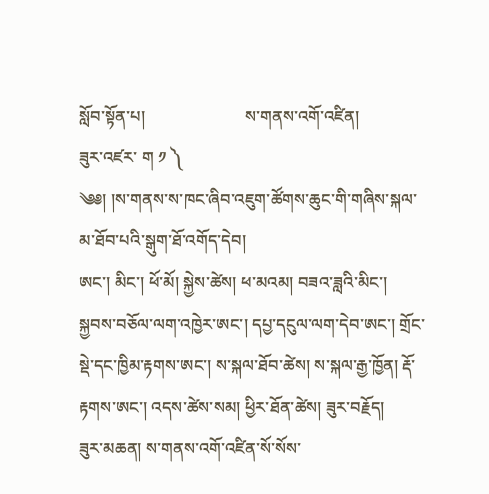སློབ་སྟོན་པ།                        ས་གནས་འགོ་འཛིན།
ཟུར་འཛར་ ག ༡ ༽
༄༅། །ས་གནས་ས་ཁང་ཞིབ་འཇུག་ཚོགས་ཆུང་གི་གཞིས་སྐལ་མ་ཐོབ་པའི་སྒུག་ཐོ་འགོད་དེབ།
ཨང་། མིང་། ཕོ་མོ། སྐྱེས་ཚེས། ཕ་མའམ། བཟའ་ཟླའི་མིང་། སྐྱབས་བཅོལ་ལག་འཁྱེར་ཨང་། དཔྱ་དངུལ་ལག་དེབ་ཨང་། གྲོང་སྡེ་དང་ཁྱིམ་རྟགས་ཨང་། ས་སྐལ་ཐོབ་ཚེས། ས་སྐལ་རྒྱ་ཁྱོན། རྡོ་རྟགས་ཨང་། འདས་ཚེས་སམ། ཕྱིར་ཐོན་ཚེས། ཟུར་བརྗོད།
ཟུར་མཆན། ས་གནས་འགོ་འཛིན་སོ་སོས་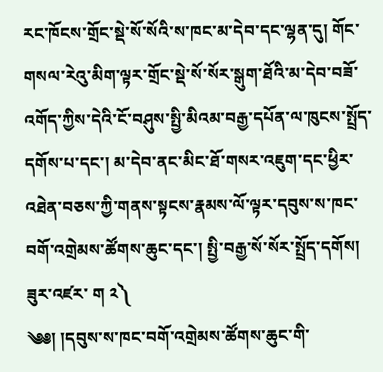རང་ཁོངས་གྲོང་སྡེ་སོ་སོའི་ས་ཁང་མ་དེབ་དང་ལྷན་དུ། གོང་གསལ་རེའུ་མིག་ལྟར་གྲོང་སྡེ་སོ་སོར་སྒུག་ཐོའི་མ་དེབ་བཟོ་འགོད་ཀྱིས་དེའི་ངོ་བཤུས་སྤྱི་མིའམ་བརྒྱ་དཔོན་ལ་ཁུངས་སྤྲོད་དགོས་པ་དང་། མ་དེབ་ནང་མིང་ཐོ་གསར་འཇུག་དང་ཕྱིར་འཐེན་བཅས་ཀྱི་གནས་སྟངས་རྣམས་ལོ་ལྟར་དབུས་ས་ཁང་བགོ་འགྲེམས་ཚོགས་ཆུང་དང་། སྤྱི་བརྒྱ་སོ་སོར་སྤྲོད་དགོས།
ཟུར་འཛར་ ག ༢༽
༄༅། །དབུས་ས་ཁང་བགོ་འགྲེམས་ཚོགས་ཆུང་གི་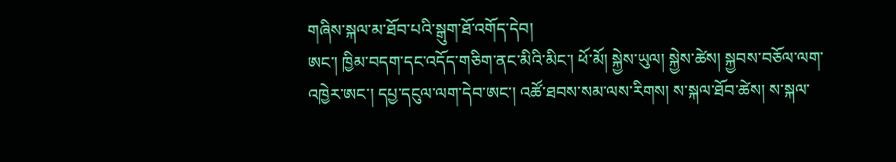གཞིས་སྐལ་མ་ཐོབ་པའི་སྒུག་ཐོ་འགོད་དེབ།
ཨང་། ཁྱིམ་བདག་དང་འདོད་གཅིག་ནང་མིའི་མིང་། ཕོ་མོ། སྐྱེས་ཡུལ། སྐྱེས་ཚེས། སྐྱབས་བཅོལ་ལག་འཁྱེར་ཨང་། དཔྱ་དངུལ་ལག་དེབ་ཨང་། འཚོ་ཐབས་སམ་ལས་རིགས། ས་སྐལ་ཐོབ་ཚེས། ས་སྐལ་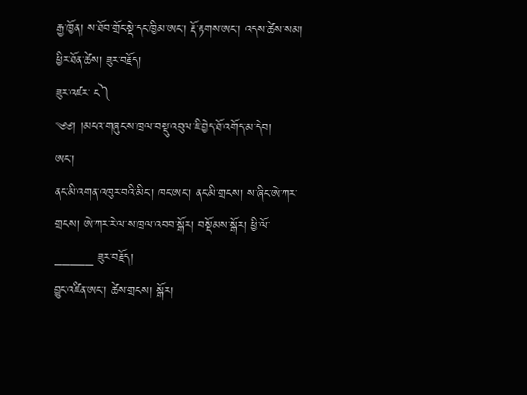རྒྱ་ཁྱོན། ས་ཐོབ་གྲོང་སྡེ་དང་ཁྱིམ་ཨང་། རྡོ་རྟགས་ཨང་། འདས་ཚེས་སམ། ཕྱིར་ཐོན་ཚེས། ཟུར་བརྗོད།
ཟུར་འཛར་ ང༽
༄༅། །མངའ་གཞུང་ས་ཁྲལ་བསྡུ་འབུལ་ཇི་བྱེད་ཐོ་འགོད་མ་དེབ།
ཨང་།
ནང་མི་འགན་འཁུར་བའི་མིང་། ཁང་ཨང་། ནང་མི་གྲངས། ས་ཞིང་ཨེ་ཀར་གྲངས། ཨེ་ཀར་རེ་ལ་ས་ཁྲལ་འབབ་སྒོར། བསྡོམས་སྒོར། ཕྱི་ལོ་ _____ ཟུར་བརྗོད།
བྱུང་འཛིན་ཨང་། ཚེས་གྲངས། སྒོར།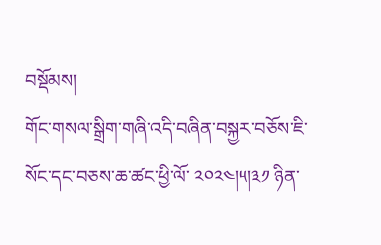བསྡོམས།
གོང་གསལ་སྒྲིག་གཞི་འདི་བཞིན་བསྐྱར་བཅོས་ཇི་སོང་དང་བཅས་ཆ་ཚང་ཕྱི་ལོ་ ༢༠༢༤།༥།༣༡ ཉིན་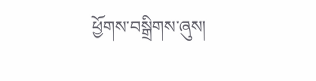ཕྱོགས་བསྒྲིགས་ཞུས།